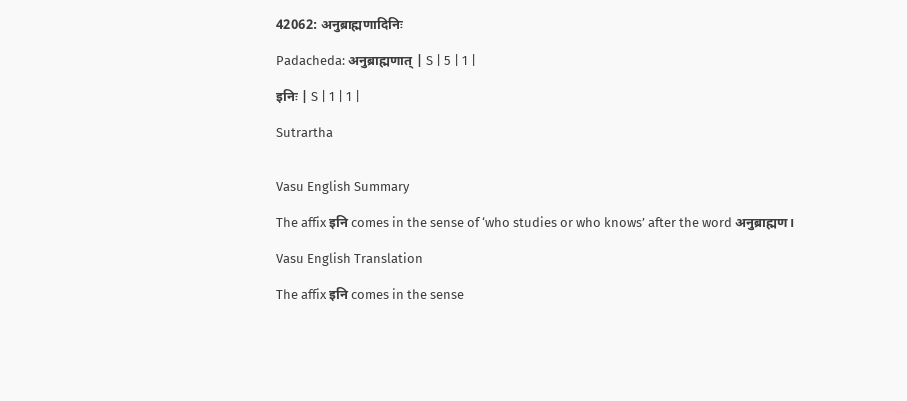42062: अनुब्राह्मणादिनिः

Padacheda: अनुब्राह्मणात् | S | 5 | 1 |

इनिः | S | 1 | 1 |

Sutrartha


Vasu English Summary

The affix इनि comes in the sense of ‘who studies or who knows’ after the word अनुब्राह्मण।

Vasu English Translation

The affix इनि comes in the sense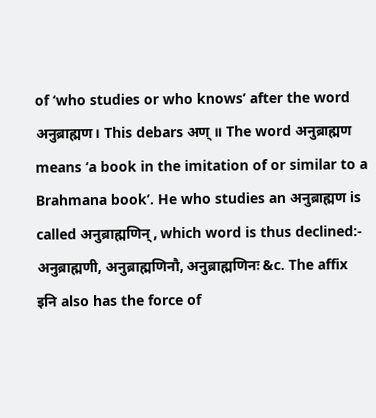of ‘who studies or who knows’ after the word अनुब्राह्मण। This debars अण् ॥ The word अनुब्राह्मण means ‘a book in the imitation of or similar to a Brahmana book’. He who studies an अनुब्राह्मण is called अनुब्राह्मणिन्, which word is thus declined:- अनुब्राह्मणी, अनुब्राह्मणिनौ, अनुब्राह्मणिनः &c. The affix इनि also has the force of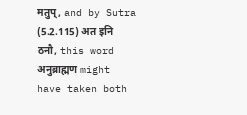मतुप्, and by Sutra (5.2.115) अत इनि ठनौ, this word अनुब्राह्मण might have taken both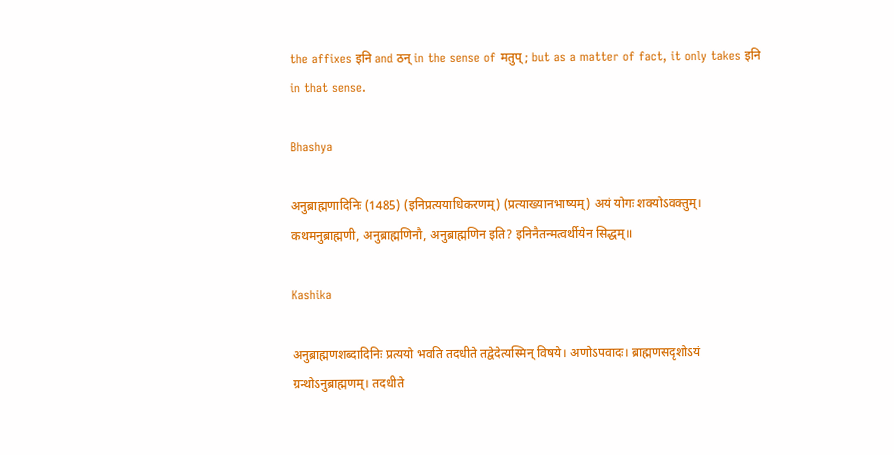the affixes इनि and ठन् in the sense of मतुप्; but as a matter of fact, it only takes इनि in that sense.

Bhashya

अनुब्राह्मणादिनिः (1485) (इनिप्रत्ययाधिकरणम्) (प्रत्याख्यानभाष्यम्) अयं योगः शक्योऽवक्तुम्। कथमनुब्राह्मणी, अनुब्राह्मणिनौ, अनुब्राह्मणिन इति? इनिनैतन्मत्वर्थीयेन सिद्धम्॥

Kashika

अनुब्राह्मणशब्दादिनिः प्रत्ययो भवति तदधीते तद्वेदेत्यस्मिन् विषये। अणोऽपवादः। ब्राह्मणसदृशोऽयं ग्रन्थोऽनुब्राह्मणम्। तदधीते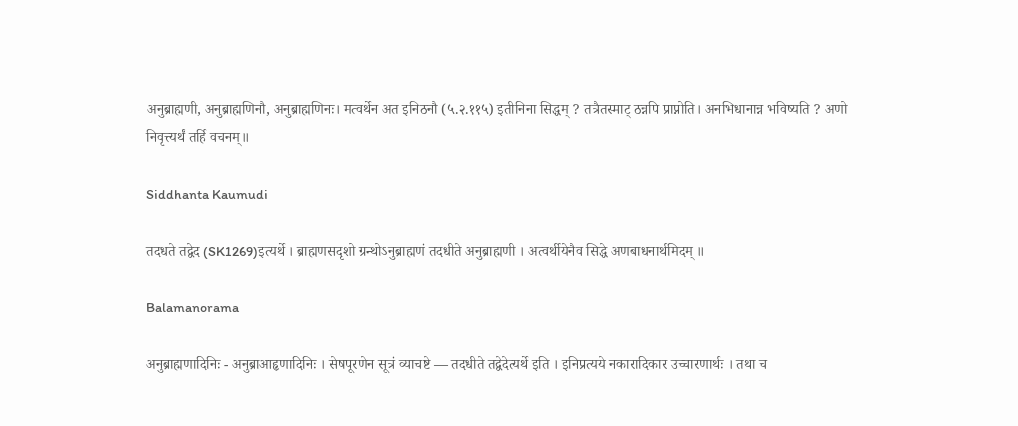अनुब्राह्मणी, अनुब्राह्मणिनौ, अनुब्राह्मणिनः। मत्वर्थेन अत इनिठनौ (५.२.११५) इतीनिना सिद्धम् ? तत्रैतस्माट् ठन्नपि प्राप्नोति। अनभिधानान्न भविष्यति ? अणो निवृत्त्यर्थं तर्हि वचनम्॥

Siddhanta Kaumudi

तदधते तद्वेद (SK1269)इत्यर्थे । ब्राह्मणसदृशो ग्रन्थोऽनुब्राह्मणं तदधीते अनुब्राह्मणी । अत्वर्थीयेनैव सिद्धे अणबाधनार्थमिदम् ॥

Balamanorama

अनुब्राह्मणादिनिः - अनुब्राआहृणादिनिः । सेषपूरणेन सूत्रं व्याचष्टे — तदधीते तद्वेदेत्यर्थे इति । इनिप्रत्यये नकारादिकार उच्चारणार्थः । तथा च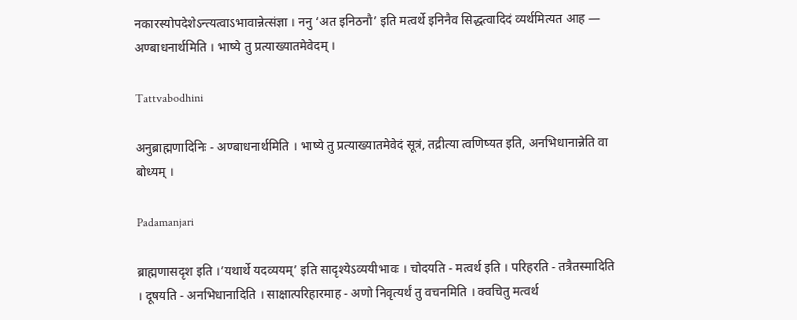नकारस्योपदेशेऽन्त्यत्वाऽभावान्नेत्संज्ञा । ननु ‘अत इनिठनौ’ इति मत्वर्थे इनिनैव सिद्धत्वादिदं व्यर्थमित्यत आह — अण्बाधनार्थमिति । भाष्ये तु प्रत्याख्यातमेवेदम् ।

Tattvabodhini

अनुब्राह्मणादिनिः - अण्बाधनार्थमिति । भाष्ये तु प्रत्याख्यातमेवेदं सूत्रं, तद्रीत्या त्वणिष्यत इति, अनभिधानान्नेति वा बोध्यम् ।

Padamanjari

ब्राह्मणासदृश इति ।’यथार्थे यदव्ययम्’ इति सादृश्येऽव्ययीभावः । चोदयति - मत्वर्थ इति । परिहरति - तत्रैतस्मादिति । दूषयति - अनभिधानादिति । साक्षात्परिहारमाह - अणो निवृत्यर्थं तु वचनमिति । क्वचितु मत्वर्थ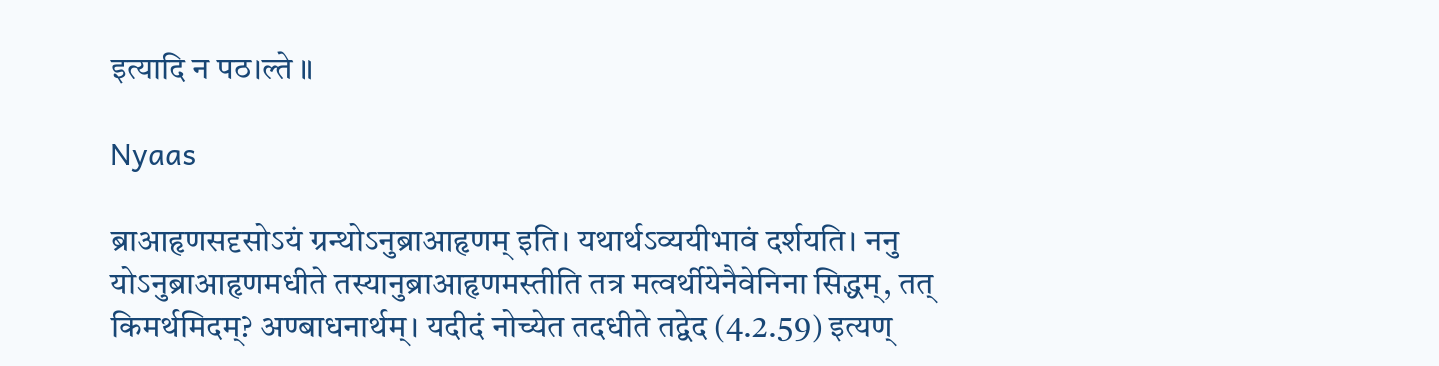इत्यादि न पठ।ल्ते ॥

Nyaas

ब्राआहृणसदृसोऽयं ग्रन्थोऽनुब्राआहृणम् इति। यथार्थऽव्ययीभावं दर्शयति। ननु योऽनुब्राआहृणमधीते तस्यानुब्राआहृणमस्तीति तत्र मत्वर्थीयेनैवेनिना सिद्धम्, तत् किमर्थमिदम्? अण्बाधनार्थम्। यदीदं नोच्येत तदधीते तद्वेद (4.2.59) इत्यण्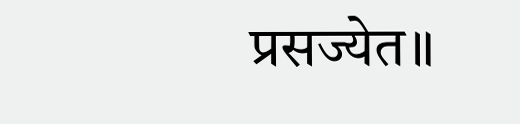प्रसज्येत॥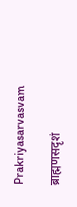Prakriyasarvasvam

ब्राह्मणसदृशं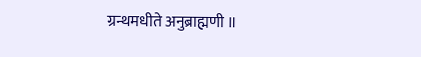ग्रन्थमधीते अनुब्राह्मणी ॥